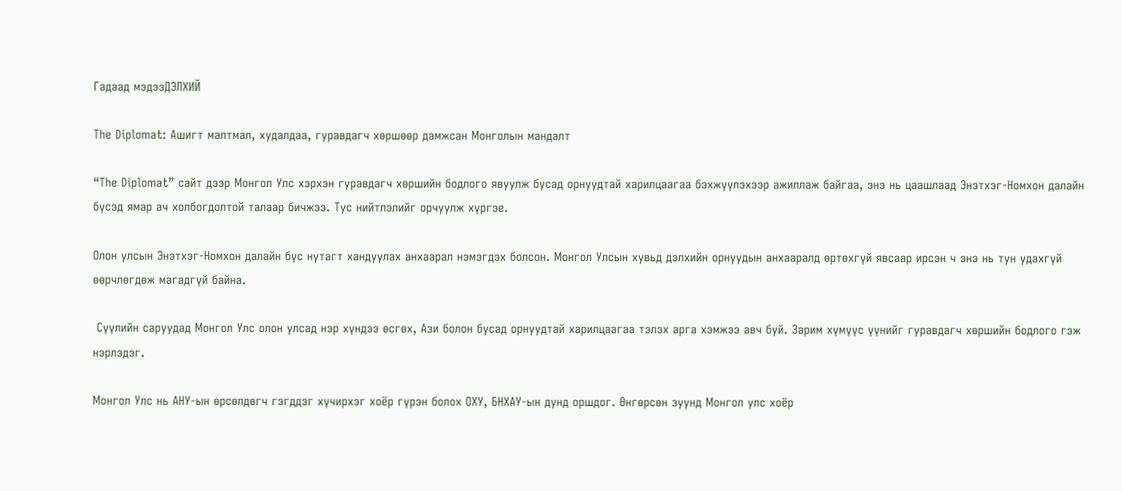Гадаад мэдээДЭЛХИЙ

The Diplomat: Ашигт малтмал, худалдаа, гуравдагч хөршөөр дамжсан Монголын мандалт

“The Diplomat” сайт дээр Монгол Улс хэрхэн гуравдагч хөршийн бодлого явуулж бусад орнуудтай харилцаагаа бэхжүүлэхээр ажиллаж байгаа, энэ нь цаашлаад Энэтхэг-Номхон далайн бүсэд ямар ач холбогдолтой талаар бичжээ. Тус нийтлэлийг орчуулж хүргэе.

Олон улсын Энэтхэг-Номхон далайн бүс нутагт хандуулах анхаарал нэмэгдэх болсон. Монгол Улсын хувьд дэлхийн орнуудын анхааралд өртөхгүй явсаар ирсэн ч энэ нь тун удахгүй өөрчлөгдөж магадгүй байна.

 Сүүлийн саруудад Монгол Улс олон улсад нэр хүндээ өсгөх, Ази болон бусад орнуудтай харилцаагаа тэлэх арга хэмжээ авч буй. Зарим хүмүүс үүнийг гуравдагч хөршийн бодлого гэж нэрлэдэг.

Монгол Улс нь АНУ-ын өрсөлдөгч гэгддэг хүчирхэг хоёр гүрэн болох ОХУ, БНХАУ-ын дунд оршдог. Өнгөрсөн зуунд Монгол улс хоёр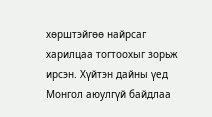хөрштэйгөө найрсаг харилцаа тогтоохыг зорьж ирсэн. Хүйтэн дайны үед Монгол аюулгүй байдлаа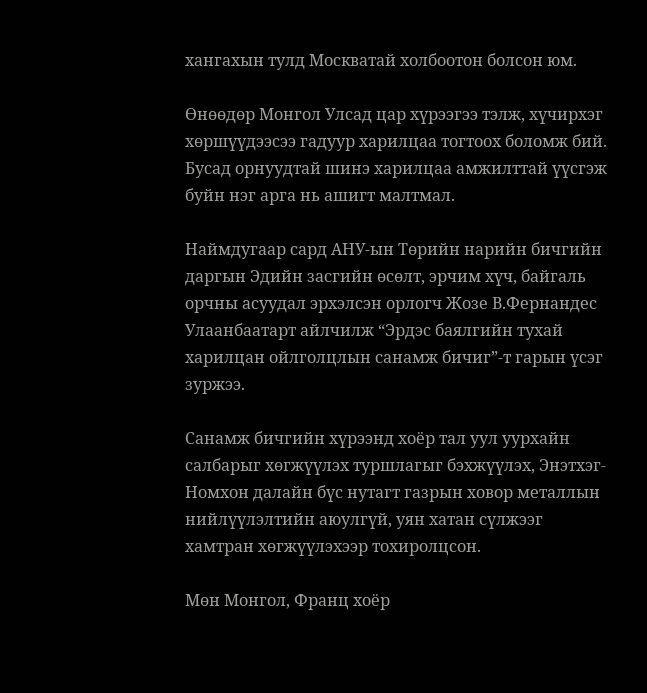хангахын тулд Москватай холбоотон болсон юм.

Өнөөдөр Монгол Улсад цар хүрээгээ тэлж, хүчирхэг хөршүүдээсээ гадуур харилцаа тогтоох боломж бий. Бусад орнуудтай шинэ харилцаа амжилттай үүсгэж буйн нэг арга нь ашигт малтмал.

Наймдугаар сард АНУ-ын Төрийн нарийн бичгийн даргын Эдийн засгийн өсөлт, эрчим хүч, байгаль орчны асуудал эрхэлсэн орлогч Жозе В.Фернандес Улаанбаатарт айлчилж “Эрдэс баялгийн тухай харилцан ойлголцлын санамж бичиг”-т гарын үсэг зуржээ.

Санамж бичгийн хүрээнд хоёр тал уул уурхайн салбарыг хөгжүүлэх туршлагыг бэхжүүлэх, Энэтхэг-Номхон далайн бүс нутагт газрын ховор металлын нийлүүлэлтийн аюулгүй, уян хатан сүлжээг хамтран хөгжүүлэхээр тохиролцсон.

Мөн Монгол, Франц хоёр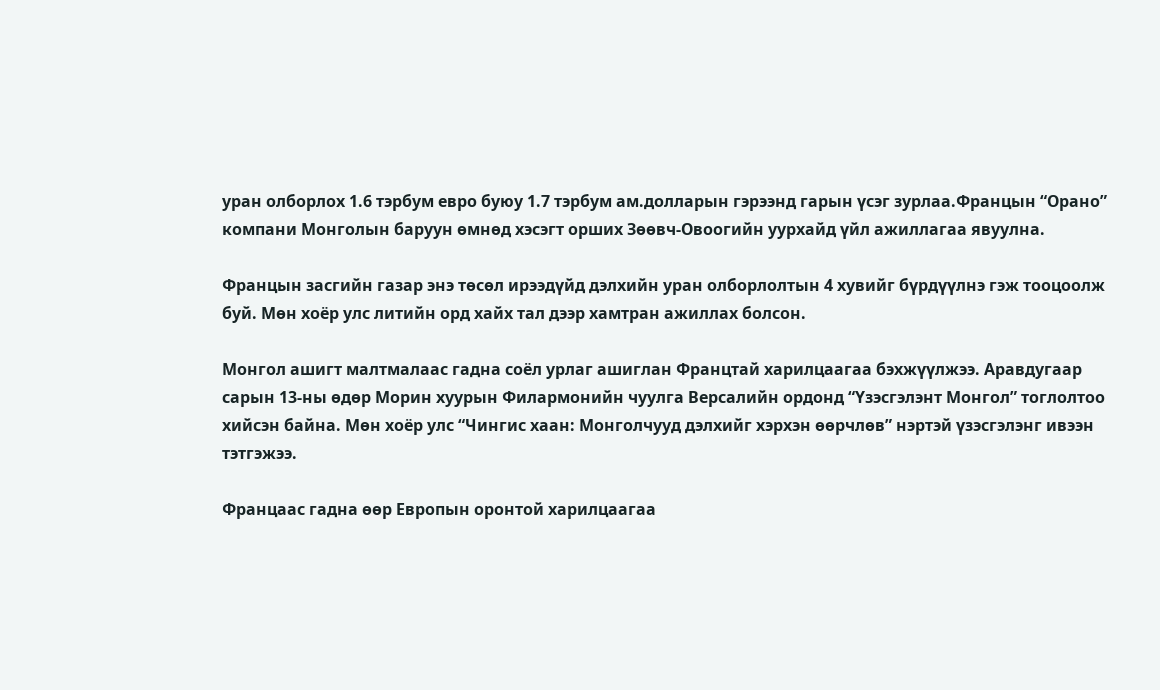уран олборлох 1.6 тэрбум евро буюу 1.7 тэрбум ам.долларын гэрээнд гарын үсэг зурлаа.Францын “Орано” компани Монголын баруун өмнөд хэсэгт орших Зөөвч-Овоогийн уурхайд үйл ажиллагаа явуулна.

Францын засгийн газар энэ төсөл ирээдүйд дэлхийн уран олборлолтын 4 хувийг бүрдүүлнэ гэж тооцоолж буй. Мөн хоёр улс литийн орд хайх тал дээр хамтран ажиллах болсон.

Монгол ашигт малтмалаас гадна соёл урлаг ашиглан Францтай харилцаагаа бэхжүүлжээ. Аравдугаар сарын 13-ны өдөр Морин хуурын Филармонийн чуулга Версалийн ордонд “Үзэсгэлэнт Монгол” тоглолтоо хийсэн байна. Мөн хоёр улс “Чингис хаан: Монголчууд дэлхийг хэрхэн өөрчлөв” нэртэй үзэсгэлэнг ивээн тэтгэжээ.

Францаас гадна өөр Европын оронтой харилцаагаа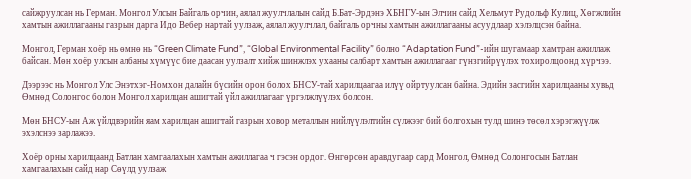сайжруулсан нь Герман. Монгол Улсын Байгаль орчин, аялал жуулчлалын сайд Б.Бат-Эрдэнэ ХБНГУ-ын Элчин сайд Хельмут Рудольф Кулиц, Хөгжлийн хамтын ажиллагааны газрын дарга Идо Вебер нартай уулзаж, аялал жуулчлал, байгаль орчны хамтын ажиллагааны асуудлаар хэлэлцсэн байна.

Монгол, Герман хоёр нь өмнө нь “Green Climate Fund”, “Global Environmental Facility” болно “Adaptation Fund”-ийн шугамаар хамтран ажиллаж байсан. Мөн хоёр улсын албаны хүмүүс бие даасан уулзалт хийж шинжлэх ухааны салбарт хамтын ажиллагааг гүнзгийрүүлэх тохиролцоонд хүрчээ.

Дээрээс нь Монгол Улс Энэтхэг-Номхон далайн бүсийн орон болох БНСУ-тай харилцаагаа илүү ойртуулсан байна. Эдийн засгийн харилцааны хувьд Өмнөд Солонгос болон Монгол харилцан ашигтай үйл ажиллагааг үргэлжлүүлэх болсон.

Мөн БНСУ-ын Аж үйлдвэрийн яам харилцан ашигтай газрын ховор металлын нийлүүлэлтийн сүлжээг бий болгохын тулд шинэ төсөл хэрэгжүүлж эхэлснээ зарлажээ.

Хоёр орны харилцаанд Батлан хамгаалахын хамтын ажиллагаа ч гэсэн ордог. Өнгөрсөн аравдугаар сард Монгол, Өмнөд Солонгосын Батлан хамгаалахын сайд нар Сөүлд уулзаж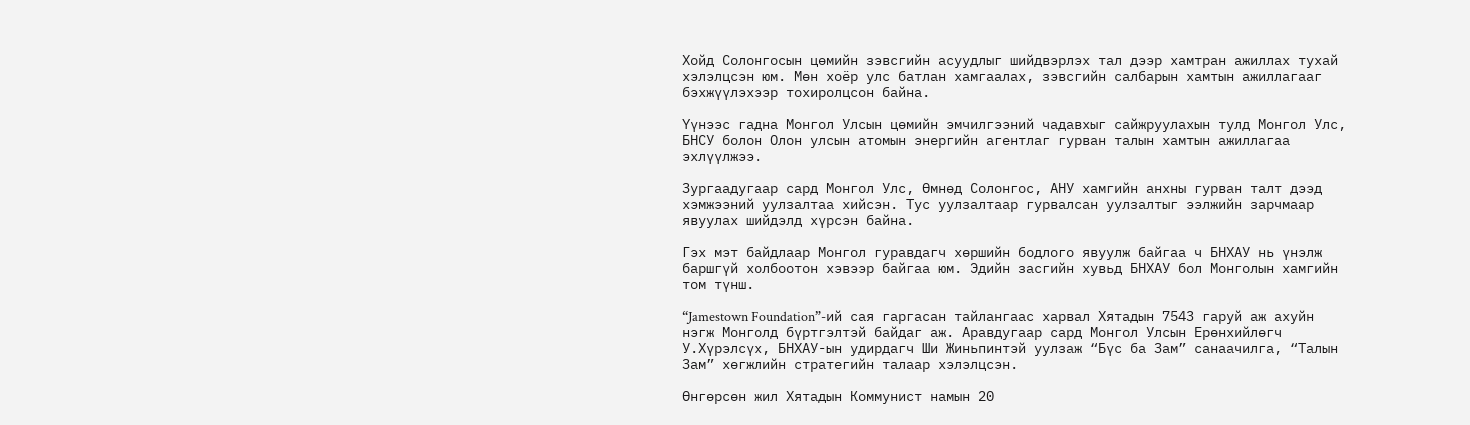Хойд Солонгосын цөмийн зэвсгийн асуудлыг шийдвэрлэх тал дээр хамтран ажиллах тухай хэлэлцсэн юм. Мөн хоёр улс батлан хамгаалах, зэвсгийн салбарын хамтын ажиллагааг бэхжүүлэхээр тохиролцсон байна.

Үүнээс гадна Монгол Улсын цөмийн эмчилгээний чадавхыг сайжруулахын тулд Монгол Улс, БНСУ болон Олон улсын атомын энергийн агентлаг гурван талын хамтын ажиллагаа эхлүүлжээ.

Зургаадугаар сард Монгол Улс, Өмнөд Солонгос, АНУ хамгийн анхны гурван талт дээд хэмжээний уулзалтаа хийсэн. Тус уулзалтаар гурвалсан уулзалтыг ээлжийн зарчмаар явуулах шийдэлд хүрсэн байна.

Гэх мэт байдлаар Монгол гуравдагч хөршийн бодлого явуулж байгаа ч БНХАУ нь үнэлж баршгүй холбоотон хэвээр байгаа юм. Эдийн засгийн хувьд БНХАУ бол Монголын хамгийн том түнш.

“Jamestown Foundation”-ий сая гаргасан тайлангаас харвал Хятадын 7543 гаруй аж ахуйн нэгж Монголд бүртгэлтэй байдаг аж. Аравдугаар сард Монгол Улсын Ерөнхийлөгч У.Хүрэлсүх, БНХАУ-ын удирдагч Ши Жиньпинтэй уулзаж “Бүс ба Зам” санаачилга, “Талын Зам” хөгжлийн стратегийн талаар хэлэлцсэн.

Өнгөрсөн жил Хятадын Коммунист намын 20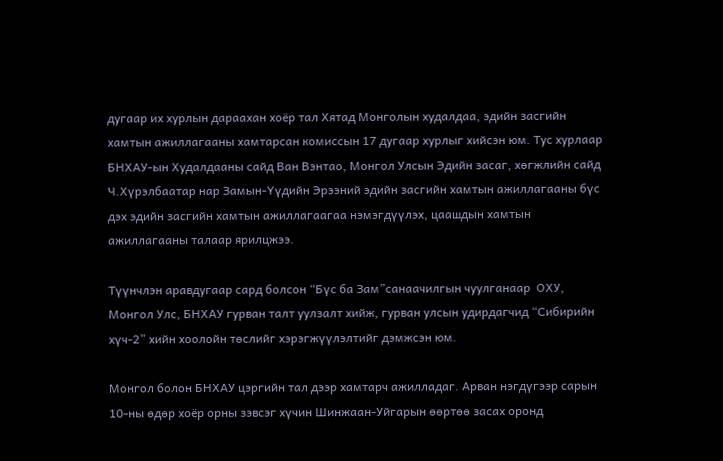дугаар их хурлын дараахан хоёр тал Хятад Монголын худалдаа, эдийн засгийн хамтын ажиллагааны хамтарсан комиссын 17 дугаар хурлыг хийсэн юм. Тус хурлаар БНХАУ-ын Худалдааны сайд Ван Вэнтао, Монгол Улсын Эдийн засаг, хөгжлийн сайд Ч.Хүрэлбаатар нар Замын-Үүдийн Эрээний эдийн засгийн хамтын ажиллагааны бүс дэх эдийн засгийн хамтын ажиллагаагаа нэмэгдүүлэх, цаашдын хамтын ажиллагааны талаар ярилцжээ.

Түүнчлэн аравдугаар сард болсон “Бүс ба Зам”санаачилгын чуулганаар  ОХУ, Монгол Улс, БНХАУ гурван талт уулзалт хийж, гурван улсын удирдагчид “Сибирийн хүч-2” хийн хоолойн төслийг хэрэгжүүлэлтийг дэмжсэн юм.

Монгол болон БНХАУ цэргийн тал дээр хамтарч ажилладаг. Арван нэгдүгээр сарын 10-ны өдөр хоёр орны зэвсэг хүчин Шинжаан-Уйгарын өөртөө засах оронд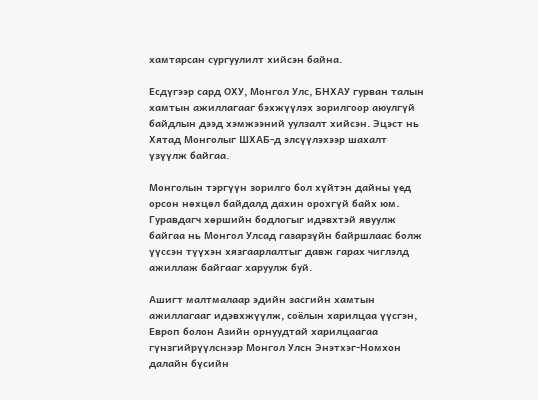хамтарсан сургуулилт хийсэн байна.

Есдүгээр сард ОХУ, Монгол Улс, БНХАУ гурван талын хамтын ажиллагааг бэхжүүлэх зорилгоор аюулгүй байдлын дээд хэмжээний уулзалт хийсэн. Эцэст нь Хятад Монголыг ШХАБ-д элсүүлэхээр шахалт үзүүлж байгаа.

Монголын тэргүүн зорилго бол хүйтэн дайны үед орсон нөхцөл байдалд дахин орохгүй байх юм. Гуравдагч хөршийн бодлогыг идэвхтэй явуулж байгаа нь Монгол Улсад газарзүйн байршлаас болж үүссэн түүхэн хязгаарлалтыг давж гарах чиглэлд ажиллаж байгааг харуулж буй.

Ашигт малтмалаар эдийн засгийн хамтын ажиллагааг идэвхжүүлж, соёлын харилцаа үүсгэн, Европ болон Азийн орнуудтай харилцаагаа гүнзгийрүүлснээр Монгол Улсн Энэтхэг-Номхон далайн бүсийн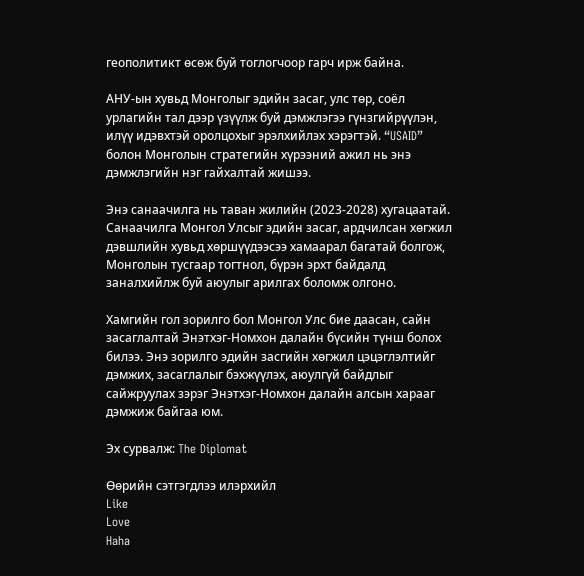геополитикт өсөж буй тоглогчоор гарч ирж байна.

АНУ-ын хувьд Монголыг эдийн засаг, улс төр, соёл урлагийн тал дээр үзүүлж буй дэмжлэгээ гүнзгийрүүлэн, илүү идэвхтэй оролцохыг эрэлхийлэх хэрэгтэй. “USAID” болон Монголын стратегийн хүрээний ажил нь энэ дэмжлэгийн нэг гайхалтай жишээ.

Энэ санаачилга нь таван жилийн (2023-2028) хугацаатай. Санаачилга Монгол Улсыг эдийн засаг, ардчилсан хөгжил дэвшлийн хувьд хөршүүдээсээ хамаарал багатай болгож, Монголын тусгаар тогтнол, бүрэн эрхт байдалд заналхийлж буй аюулыг арилгах боломж олгоно.

Хамгийн гол зорилго бол Монгол Улс бие даасан, сайн засаглалтай Энэтхэг-Номхон далайн бүсийн түнш болох билээ. Энэ зорилго эдийн засгийн хөгжил цэцэглэлтийг дэмжих, засаглалыг бэхжүүлэх, аюулгүй байдлыг сайжруулах зэрэг Энэтхэг-Номхон далайн алсын харааг дэмжиж байгаа юм.

Эх сурвалж: The Diplomat

Өөрийн сэтгэгдлээ илэрхийл
Like
Love
Haha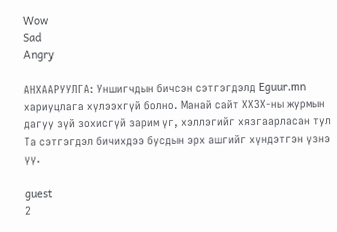Wow
Sad
Angry

АНХААРУУЛГА: Уншигчдын бичсэн сэтгэгдэлд Eguur.mn хариуцлага хүлээхгүй болно. Манай сайт ХХЗХ-ны журмын дагуу зүй зохисгүй зарим үг, хэллэгийг хязгаарласан тул Та сэтгэгдэл бичихдээ бусдын эрх ашгийг хүндэтгэн үзнэ үү.

guest
2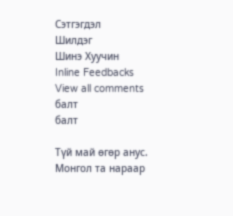Сэтгэгдэл
Шилдэг
Шинэ Хуучин
Inline Feedbacks
View all comments
балт
балт

Түй май өгөр анус.
Монгол та нараар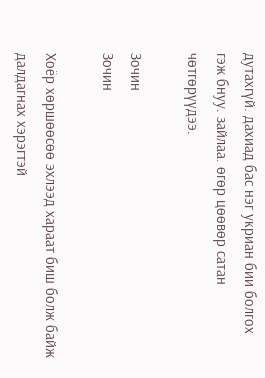дутахгүй. дахиад бас нэг укриан бии болгох гэж бнуу. зайлаа. өгөр цөөвөр сатан чөтгөрүүдээ.

Зочин
Зочин

Хоёр хөршөөсөө эхлээд хараат биш болж байж далдагнах хэрэгтэй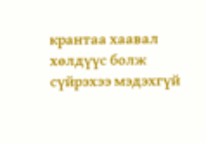крантаа хаавал хөлдүүс болж сүйрэхээ мэдэхгүй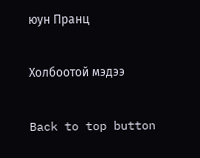юун Пранц

Холбоотой мэдээ

Back to top button